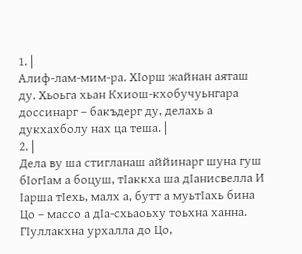1. |
Алиф-лам-мим-ра. ХIорш жайнан аяташ ду. Хьоьга хьан Кхиош-кхобучуьнгара доссинарг – бакъдерг ду‚ делахь а дукхахболу нах ца теша. |
2. |
Дела ву ша стигланаш аййинарг шуна гуш бIогIам а боцуш‚ тIаккха ша дIанисвелла И Iарша тIехь‚ малх а‚ бутт а муьтIахь бина Цо – массо а дIа-схьаоьху тоьхна ханна. ГIуллакхна урхалла до Цо‚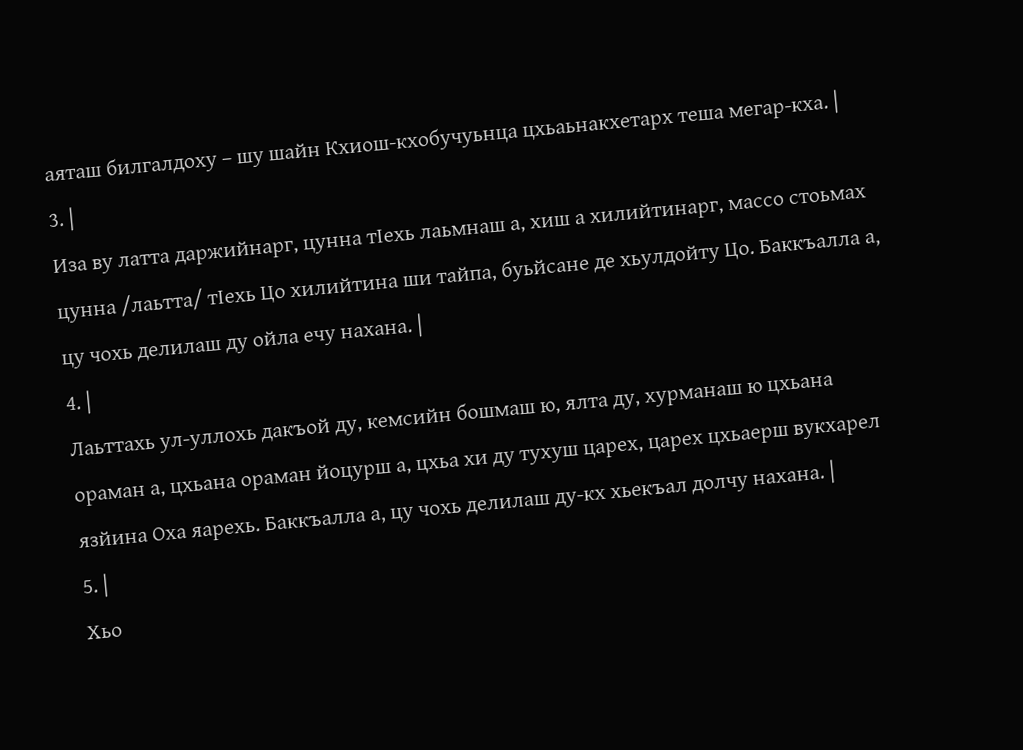аяташ билгалдоху – шу шайн Кхиош-кхобучуьнца цхьаьнакхетарх теша мегар-кха. |
3. |
Иза ву латта даржийнарг‚ цунна тIехь лаьмнаш а‚ хиш а хилийтинарг‚ массо стоьмах цунна /лаьтта/ тIехь Цо хилийтина ши тайпа‚ буьйсане де хьулдойту Цо. Баккъалла а, цу чохь делилаш ду ойла ечу нахана. |
4. |
Лаьттахь ул-уллохь дакъой ду‚ кемсийн бошмаш ю‚ ялта ду‚ хурманаш ю цхьана ораман а‚ цхьана ораман йоцурш а‚ цхьа хи ду тухуш царех‚ царех цхьаерш вукхарел язйина Оха яарехь. Баккъалла а, цу чохь делилаш ду-кх хьекъал долчу нахана. |
5. |
Хьо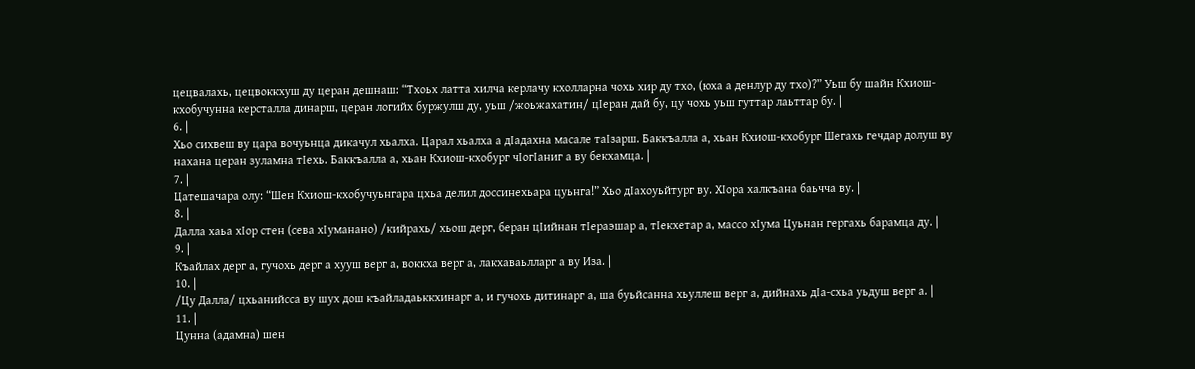цецвалахь‚ цецвоккхуш ду церан дешнаш: “Тхоьх латта хилча керлачу кхолларна чохь хир ду тхо‚ (юха а денлур ду тхо)?” Уьш бу шайн Кхиош-кхобучунна керсталла динарш‚ церан логийх буржулш ду‚ уьш /жоьжахатин/ цIеран дай бу‚ цу чохь уьш гуттар лаьттар бу. |
6. |
Хьо сихвеш ву цара вочуьнца дикачул хьалха. Царал хьалха а дIадахна масале таIзарш. Баккъалла а, хьан Кхиош-кхобург Шегахь гечдар долуш ву нахана церан зуламна тIехь. Баккъалла а‚ хьан Кхиош-кхобург чIогIаниг а ву бекхамца. |
7. |
Цатешачара олу: “Шен Кхиош-кхобучуьнгара цхьа делил доссинехьара цуьнга!” Хьо дIахоуьйтург ву. ХIора халкъана баьчча ву. |
8. |
Далла хаьа хIор стен (сева хIуманано) /кийрахь/ хьош дерг‚ беран цIийнан тIераэшар а‚ тIекхетар а‚ массо хIума Цуьнан гергахь барамца ду. |
9. |
Къайлах дерг а‚ гучохь дерг а хууш верг а‚ воккха верг а‚ лакхаваьлларг а ву Иза. |
10. |
/Цу Далла/ цхьанийсса ву шух дош къайладаьккхинарг а‚ и гучохь дитинарг а‚ ша буьйсанна хьуллеш верг а‚ дийнахь дIа-схьа уьдуш верг а. |
11. |
Цунна (адамна) шен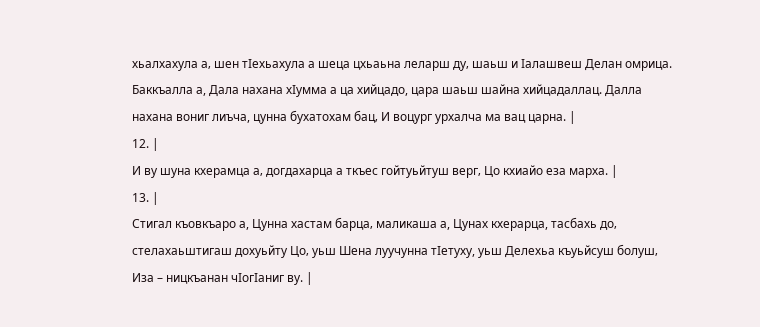хьалхахула а‚ шен тIехьахула а шеца цхьаьна леларш ду‚ шаьш и Iалашвеш Делан омрица. Баккъалла а, Дала нахана хIумма а ца хийцадо, цара шаьш шайна хийцадаллац. Далла нахана вониг лиъча, цунна бухатохам бац‚ И воцург урхалча ма вац царна. |
12. |
И ву шуна кхерамца а‚ догдахарца а ткъес гойтуьйтуш верг‚ Цо кхиайо еза марха. |
13. |
Стигал къовкъаро а, Цунна хастам барца‚ маликаша а, Цунах кхерарца, тасбахь до‚ стелахаьштигаш дохуьйту Цо‚ уьш Шена луучунна тIетуху, уьш Делехьа къуьйсуш болуш‚ Иза – ницкъанан чIогIаниг ву. |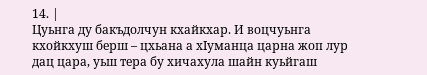14. |
Цуьнга ду бакъдолчун кхайкхар. И воцчуьнга кхойкхуш берш – цхьана а хIуманца царна жоп лур дац цара‚ уьш тера бу хичахула шайн куьйгаш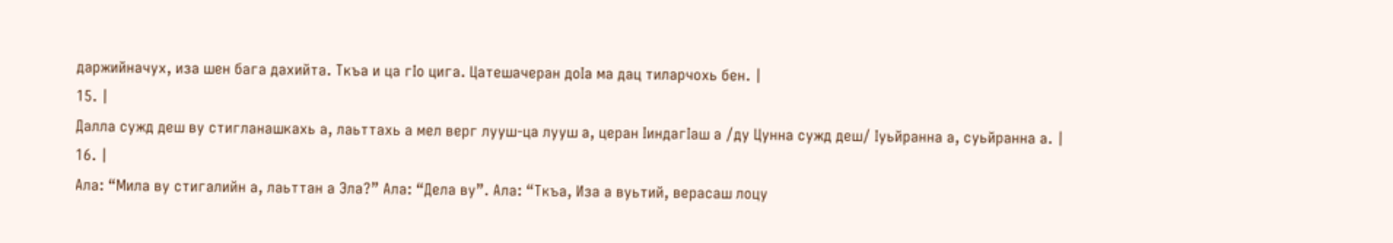даржийначух, иза шен бага дахийта. Ткъа и ца гIо цига. Цатешачеран доIа ма дац тиларчохь бен. |
15. |
Далла сужд деш ву стигланашкахь а‚ лаьттахь а мел верг лууш-ца лууш а‚ церан IиндагIаш а /ду Цунна сужд деш/ Iуьйранна а‚ суьйранна а. |
16. |
Ала: “Мила ву стигалийн а‚ лаьттан а Эла?” Ала: “Дела ву”. Ала: “Ткъа, Иза а вуьтий, верасаш лоцу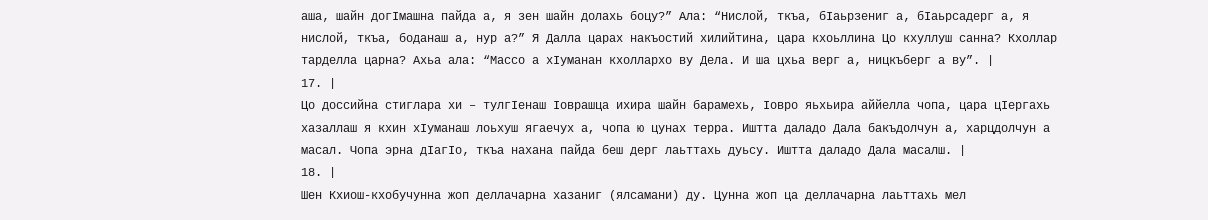аша‚ шайн догIмашна пайда а‚ я зен шайн долахь боцу?” Ала: “Нислой, ткъа, бIаьрзениг а‚ бIаьрсадерг а‚ я нислой, ткъа, боданаш а‚ нур а?” Я Далла царах накъостий хилийтина‚ цара кхоьллина Цо кхуллуш санна? Кхоллар тарделла царна? Ахьа ала: “Массо а хIуманан кхоллархо ву Дела. И ша цхьа верг а‚ ницкъберг а ву”. |
17. |
Цо доссийна стиглара хи – тулгIенаш Iоврашца ихира шайн барамехь‚ Iовро яьхьира аййелла чопа‚ цара цIергахь хазаллаш я кхин хIуманаш лоьхуш ягаечух а, чопа ю цунах терра. Иштта даладо Дала бакъдолчун а‚ харцдолчун а масал. Чопа эрна дIагIо‚ ткъа нахана пайда беш дерг лаьттахь дуьсу. Иштта даладо Дала масалш. |
18. |
Шен Кхиош-кхобучунна жоп деллачарна хазаниг (ялсамани) ду. Цунна жоп ца деллачарна лаьттахь мел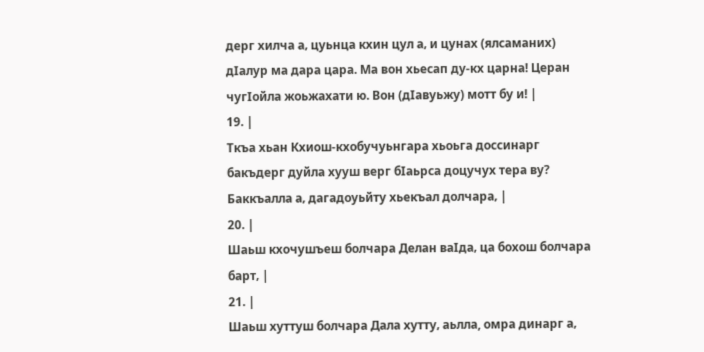дерг хилча а‚ цуьнца кхин цул а‚ и цунах (ялсаманих) дIалур ма дара цара. Ма вон хьесап ду-кх царна! Церан чугIойла жоьжахати ю. Вон (дIавуьжу) мотт бу и! |
19. |
Ткъа хьан Кхиош-кхобучуьнгара хьоьга доссинарг бакъдерг дуйла хууш верг бIаьрса доцучух тера ву? Баккъалла а‚ дагадоуьйту хьекъал долчара‚ |
20. |
Шаьш кхочушъеш болчара Делан ваIда‚ ца бохош болчара барт‚ |
21. |
Шаьш хуттуш болчара Дала хутту‚ аьлла, омра динарг а‚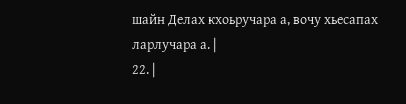шайн Делах кхоьручара а‚ вочу хьесапах ларлучара а. |
22. |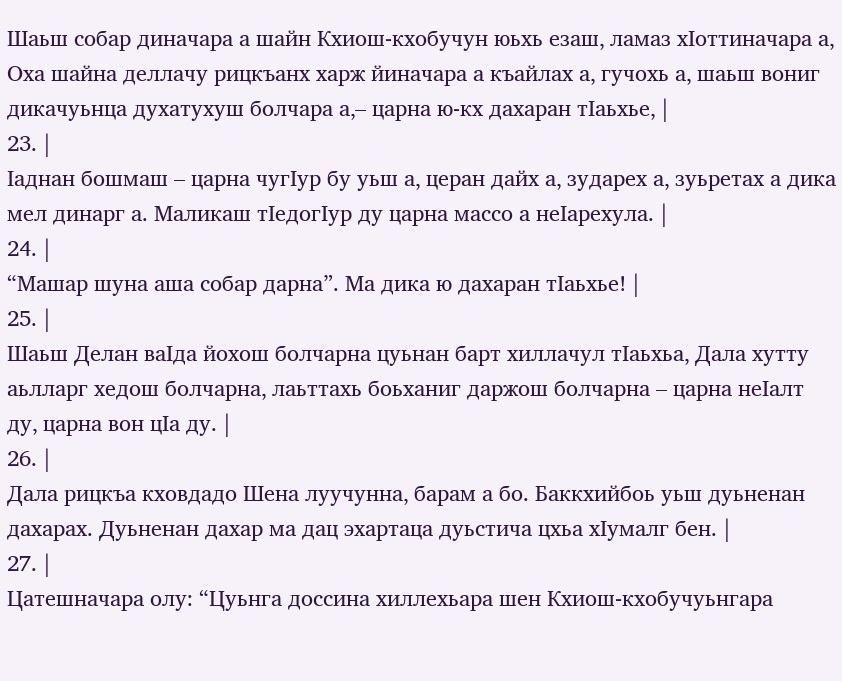Шаьш собар диначара а шайн Кхиош-кхобучун юьхь езаш‚ ламаз хIоттиначара а‚ Оха шайна деллачу рицкъанх харж йиначара а къайлах а‚ гучохь а‚ шаьш вониг дикачуьнца духатухуш болчара а‚– царна ю-кх дахаран тIаьхье‚ |
23. |
Iаднан бошмаш – царна чугIур бу уьш а‚ церан дайх а‚ зударех а‚ зуьретах а дика мел динарг а. Маликаш тIедогIур ду царна массо а неIарехула. |
24. |
“Машар шуна аша собар дарна”. Ма дика ю дахаран тIаьхье! |
25. |
Шаьш Делан ваIда йохош болчарна цуьнан барт хиллачул тIаьхьа‚ Дала хутту аьлларг хедош болчарна‚ лаьттахь боьханиг даржош болчарна – царна неIалт ду‚ царна вон цIа ду. |
26. |
Дала рицкъа кховдадо Шена луучунна‚ барам а бо. Баккхийбоь уьш дуьненан дахарах. Дуьненан дахар ма дац эхартаца дуьстича цхьа хIумалг бен. |
27. |
Цатешначара олу: “Цуьнга доссина хиллехьара шен Кхиош-кхобучуьнгара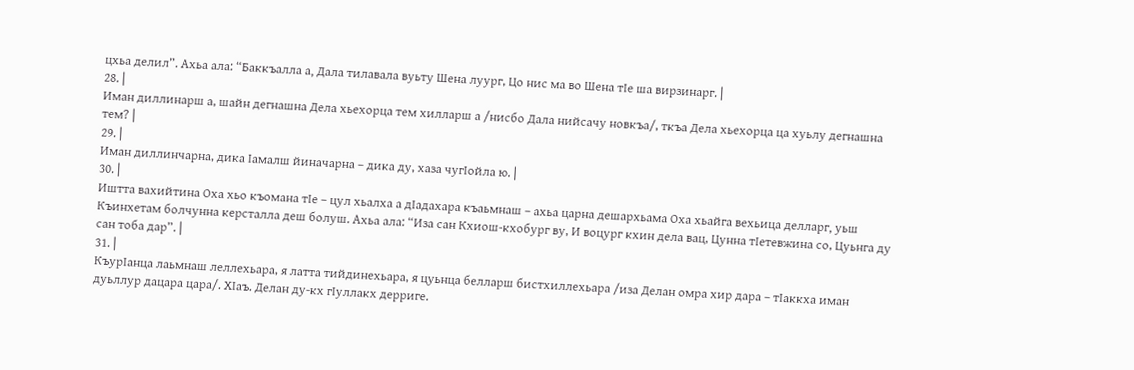цхьа делил”. Ахьа ала: “Баккъалла а, Дала тилавала вуьту Шена луург‚ Цо нис ма во Шена тIе ша вирзинарг. |
28. |
Иман диллинарш а‚ шайн дегнашна Дела хьехорца тем хилларш а /нисбо Дала нийсачу новкъа/‚ ткъа Дела хьехорца ца хуьлу дегнашна тем? |
29. |
Иман диллинчарна‚ дика Iамалш йиначарна – дика ду‚ хаза чугIойла ю. |
30. |
Иштта вахийтина Оха хьо къомана тIе – цул хьалха а дIадахара къаьмнаш – ахьа царна дешархьама Оха хьайга вехьица делларг, уьш Къинхетам болчунна керсталла деш болуш. Ахьа ала: “Иза сан Кхиош-кхобург ву‚ И воцург кхин дела вац‚ Цунна тIетевжина со‚ Цуьнга ду сан тоба дар”. |
31. |
КъурIанца лаьмнаш леллехьара‚ я латта тийдинехьара‚ я цуьнца белларш бистхиллехьара /иза Делан омра хир дара – тIаккха иман дуьллур дацара цара/. ХIаъ. Делан ду-кх гIуллакх дерриге.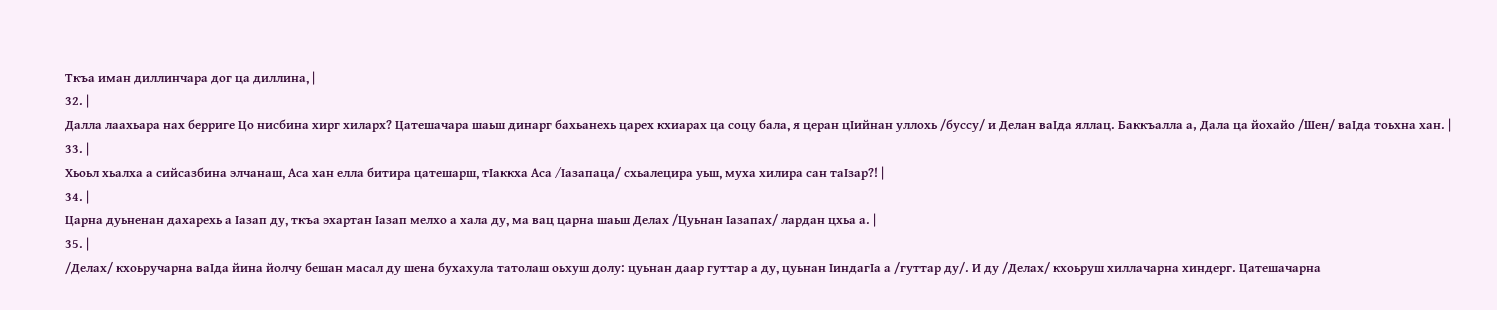Ткъа иман диллинчара дог ца диллина‚ |
32. |
Далла лаахьара нах берриге Цо нисбина хирг хиларх? Цатешачара шаьш динарг бахьанехь царех кхиарах ца соцу бала‚ я церан цIийнан уллохь /буссу/ и Делан ваIда яллац. Баккъалла а, Дала ца йохайо /Шен/ ваIда тоьхна хан. |
33. |
Хьоьл хьалха а сийсазбина элчанаш‚ Аса хан елла битира цатешарш‚ тIаккха Аса /Iазапаца/ схьалецира уьш‚ муха хилира сан таIзар?! |
34. |
Царна дуьненан дахарехь а Iазап ду‚ ткъа эхартан Iазап мелхо а хала ду‚ ма вац царна шаьш Делах /Цуьнан Iазапах/ лардан цхьа а. |
35. |
/Делах/ кхоьручарна ваIда йина йолчу бешан масал ду шена бухахула татолаш оьхуш долу: цуьнан даар гуттар а ду‚ цуьнан IиндагIа а /гуттар ду/. И ду /Делах/ кхоьруш хиллачарна хиндерг. Цатешачарна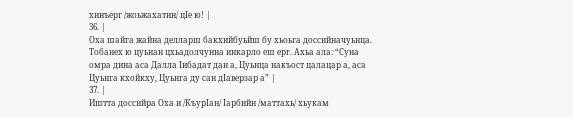хинъерг /жоьжахатин/ цIе ю! |
36. |
Оха шайга жайна делларш бакхийбуьйш бу хьоьга доссийначуьнца. Тобанех ю цуьнан цхьадолчунна инкарло еш ерг. Ахьа ала: “Суна омра дина аса Далла Iибадат дан а‚ Цуьнца накъост цалацар а‚ аса Цуьнга кхойкху‚ Цуьнга ду сан дIаверзар а” |
37. |
Иштта доссийра Оха и /КъурIан/ Iарбийн /маттахь/ хьукам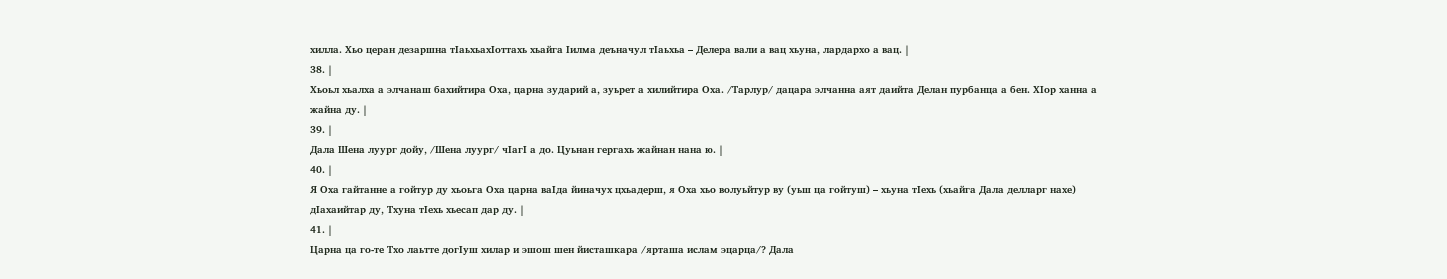хилла. Хьо церан дезаршна тIаьхьахIоттахь хьайга Iилма деъначул тIаьхьа – Делера вали а вац хьуна‚ лардархо а вац. |
38. |
Хьоьл хьалха а элчанаш бахийтира Оха‚ царна зударий а‚ зуьрет а хилийтира Оха. /Тарлур/ дацара элчанна аят даийта Делан пурбанца а бен. ХIор ханна а жайна ду. |
39. |
Дала Шена луург дойу‚ /Шена луург/ чIагI а до. Цуьнан гергахь жайнан нана ю. |
40. |
Я Оха гайтанне а гойтур ду хьоьга Оха царна ваIда йиначух цхьадерш‚ я Оха хьо волуьйтур ву (уьш ца гойтуш) – хьуна тIехь (хьайга Дала делларг нахе) дIахаийтар ду‚ Тхуна тIехь хьесап дар ду. |
41. |
Царна ца го-те Тхо лаьтте догIуш хилар и эшош шен йисташкара /ярташа ислам эцарца/? Дала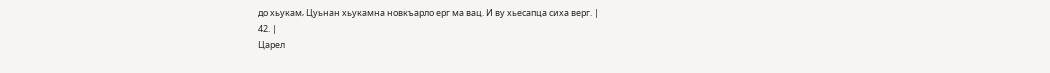до хьукам‚ Цуьнан хьукамна новкъарло ерг ма вац. И ву хьесапца сиха верг. |
42. |
Царел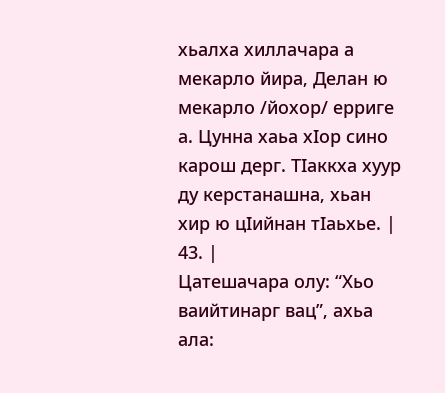хьалха хиллачара а мекарло йира‚ Делан ю мекарло /йохор/ ерриге а. Цунна хаьа хIор сино карош дерг. ТIаккха хуур ду керстанашна‚ хьан хир ю цIийнан тIаьхье. |
43. |
Цатешачара олу: “Хьо ваийтинарг вац”‚ ахьа ала: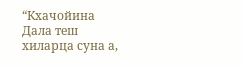“Кхачойина Дала теш хиларца суна а,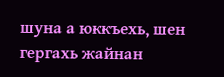шуна а юккъехь‚ шен гергахь жайнан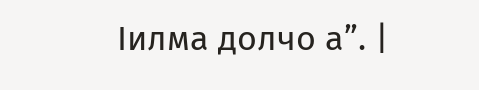Iилма долчо а”. |